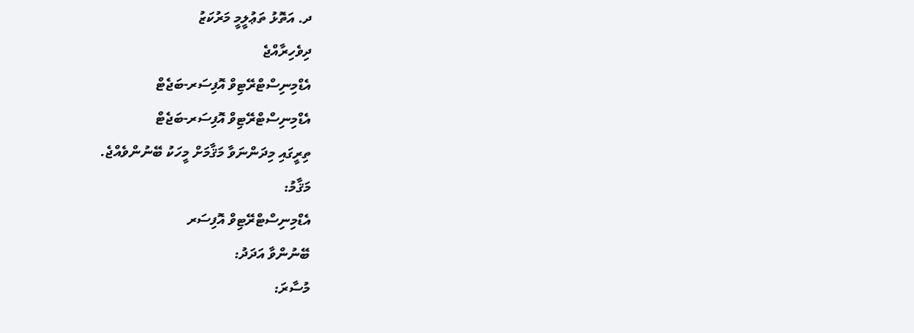ދ. އަތޮޅު ތަޢުލީމީ މަރުކަޒު
ދިވެހިރާއްޖެ
އެޑްމިނިސްޓްރޭޓިވް އޮފިސަރ-ބަޖެޓް
އެޑްމިނިސްޓްރޭޓިވް އޮފިސަރ-ބަޖެޓް
ތިރީގައި މިދަންނަވާ މަޤާމަށް މީހަކު ބޭނުންވެއްޖެ.
މަޤާމު:
އެޑްމިނިސްޓްރޭޓިވް އޮފިސަރ
ބޭނުންވާ އަދަދު:
މުސާރަ: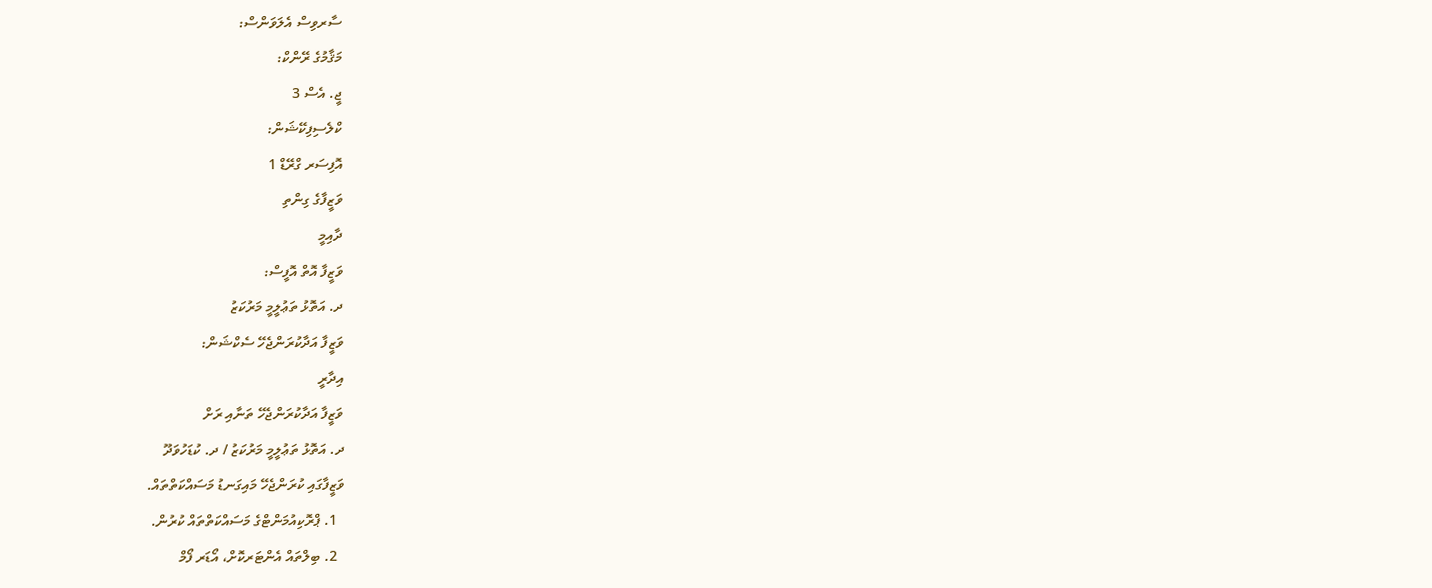ސާރވިސް އެލަވަންސް:
މަޤާމުގެ ރޭންކް:
ޖީ. އެސް 3
ކްލެސިފިކޭޝަން:
އޮފިސަރ ގްރޭޑް 1
ވަޒީފާގެ ގިންތި
ދާއިމީ
ވަޒީފާ އޮތް އޮފީސް:
ދ. އަތޮޅު ތަޢުލީމީ މަރުކަޒު
ވަޒީފާ އަދާކުރަންޖެހޭ ސެކްޝަން:
އިދާރީ
ވަޒީފާ އަދާކުރަންޖެހޭ ތަނާއި ރަށް
ދ. އަތޮޅު ތަޢުލީމީ މަރުކަޒު / ދ. ކުޑަހުވަދޫ
ވަޒީފާގައި ކުރަންޖެހޭ މައިގަނޑު މަސައްކަތްތައް.
  1. ޕްރޮކިއުމަންޓްގެ މަސައްކަތްތައް ކުރުން.
  2. ބިލްތައް އެންޓަރކޮށް، އޯޑަރ ފޯމް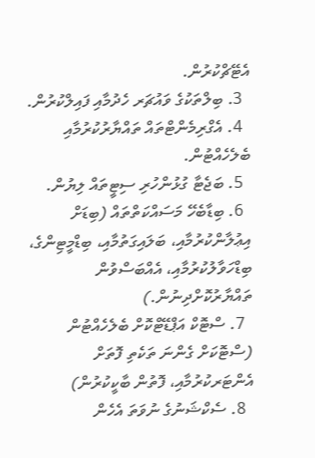އެޓޭޗްކުރުން.
  3. ބިލްތަކުގެ ވައުޗަރ ހެދުމާއި ފައިލްކުރުން.
  4. އެގްރިމެންޓްތައް ތައްޔާރުކުރުމާއި ބެލެހެއްޓުން.
  5. ބަޖެޓާ ގުޅުންހުރި ސިޓީތައް ލިޔުން.
  6. ބިޑާބެހޭ މަސައްކަތްތައް (ބިޑަށް އިޢުލާންކުރުމާއި، ބަލައިގަތުމާއި، ބިޑްމީޓިންގެ، ބިޑްހަވާލުކުރުމާއި، އެއްބަސްވުން ތައްޔާރުކޮށްދިނުން.)
  7. ސްޓޮކް އަޕްޑޭޓްކޮށް ބެލެހެއްޓުން (ސްޓޮކަށް ގެންނަ ތަކެތި ފޮތަށް އެންޓަރކުރުމާއި، ފޮތުން ބާކީކުރުން)
  8. ސެކްޝަނުގެ ނުވަތަ އެހެން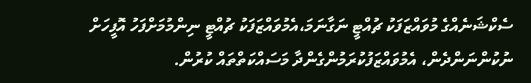ސެކްޝަނެއްގެ މުވައްޒަފަކު ޗުއްޓީ ނަގާނަމަ،އެމުވައްޒަފަކު ޗުއްޓީ ނިންމުމަށްފަހު އޮފީހަށް ނުކުންނަންދެން، އެމުވައްޒަފުކުރަމުންގެންދާ މަސައްކަތްތައް ކުރުން.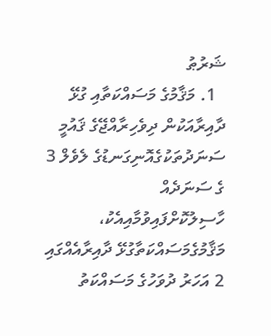ޝަރުޠު
  1. މަޤާމުގެ މަސައްކަތާއި ގުޅޭ ދާއިރާއަކުން ދިވެހިރާއްޖޭގެ ޤައުމީ ސަނަދުތަކުގެއޮނިގަނޑުގެ ލެވެލް 3 ގެ ސަނަދެއް ހާސިލުކޮށްފައިވުމާއިއެކު، މަޤާމުގެމަސައްކަތާގުޅޭ ދާއިރާއެއްގައި 2 އަހަރު ދުވަހުގެ މަސައްކަތު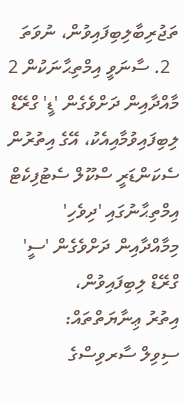ތަޖުރިބާލިބިފައިވުން، ނުވަތަ
  2. ސާނަވީ އިމްތިޙާނަކުން 2 މާއްދާއިން ދަށްވެގެން 'ޑީ' ގްރޭޑް ލިބިފައިވުމާއިއެކު، އޭގެ އިތުރުން ސެކަންޑަރީ ސްކޫލް ސެޓުފިކެޓް އިމްތިޙާނުގައި 'ދިވެހި' މިމާއްދާއިން ދަށްވެގެން 'ސީ' ގްރޭޑް ލިބިފައިވުން،
އިތުރު ޢިނާޔަތްތައް:
ސިވިލް ސާރވިސްގެ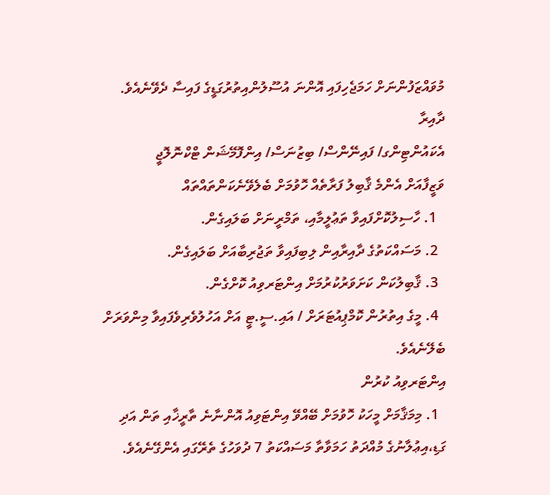މުވައްޒަފުންނަށް ހަމަޖެހިފައި އޮންނަ އުސޫލުންއިތުރުގަޑީގެ ފައިސާ ދެވޭނެއެވެ.
ދާއިރާ
އެކައުންޓިންގ/ ފައިނޭންސް/ ބިޒުނަސް/ އިންފޮމޭޝަން ޓްކްނޮލޮޖީ
ވަޒީފާއަށް އެންމެ ޤާބިލު ފަރާތެއް ހޮވުމަށް ބެލެވޭނެކަންތައްތައް
  1. ހާސިލުކޮށްފައިވާ ތަޢުލީމާއި، ތަމްރީނަށް ބަލައިގެން.
  2. މަސައްކަތުގެ ދާއިރާއިން ލިބިފައިވާ ތަޖުރިބާއަށް ބަލައިގެން.
  3. ޤާބިލުކަން ކަށަވަރުކުރުމަށް އިންޓަރވިއު ކޮށްގެން.
  4. މީގެ އިތުރުން ކޮމްޕިއުޓަރަށް / އައި.ސީ.ޓީ އަށް އަހުލުވެރިވެފައިވާ މިންވަރަށް ބެލޭނެއެވެ.
އިންޓަރވިއު ކުރުން
  1. މިމަޤާމަށް މީހަކު ހޮވުމަށް ބޭއްވޭ އިންޓަވިއު އޮންނާނެ ތާރީޚާއި ތަން އަދި ގަޑި،އިޢުލާނުގެ މުއްދަތު ހަމަވާތާ މަސައްކަތު 7 ދުވަހުގެ ތެރޭގައި އެންގޭނެއެވެ.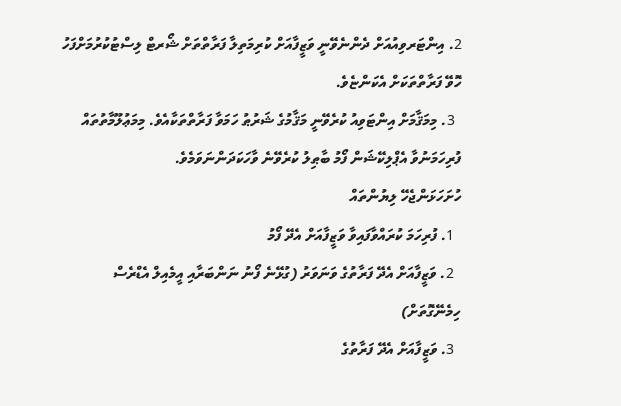2. އިންޓަރވިއުއަށް ދެންނެވޭނީ ވަޒީފާއަށް ކުރިމަތިލާ ފަރާތްތަށް ޝޯރޓް ލިސްޓުކުރުމަށްފަހު ހޮވޭ ފަރާތްތަކަށް އެކަންޏެވެ.
  3. މިމަޤާމަށް އިންޓަވިއު ކުރެވޭނީ މަޤާމުގެ ޝަރުޠު ހަމަވާ ފަރާތްތަކާއެވެ. މިމަޢުލޫމާތުތައް ފުރިހަމަނުވާ އެޕްލިކޭޝަން ފޯމު ބާޠިލު ކުރެވޭނެ ވާހަކަދަންނަވަމެވެ.
ހުށަހަޅަންޖެހޭ ލިޔުންތައް
  1. ފުރިހަމަ ކުރައްވާފައިވާ ވަޒީފާއަށް އެދޭ ފޯމު
  2. ވަޒީފާއަށް އެދޭ ފަރާތުގެ ވަނަވަރު (ގުޅޭނެ ފޯނު ނަންބަރާއި އީމެއިލް އެޑްރެސް ހިމެނޭގޮތަށް)
  3. ވަޒީފާއަށް އެދޭ ފަރާތުގެ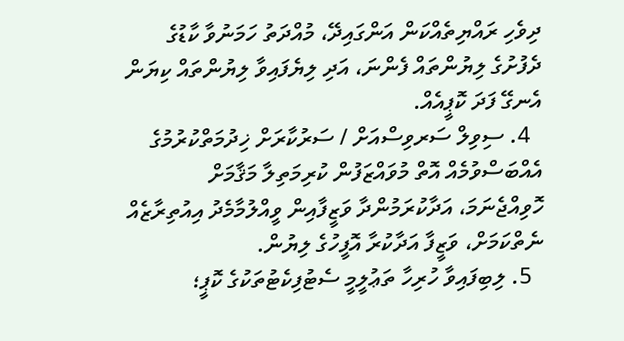ދިވެހި ރައްޔިތެއްކަން އަންގައިދޭ، މުއްދަތު ހަމަނުވާ ކާޑުގެ ދެފުށުގެ ލިޔުންތައް ފެންނަ، އަދި ލިޔެފައިވާ ލިޔުންތައް ކިޔަން އެނގޭ ފަދަ ކޮޕީއެއް.
  4. ސިވިލް ސަރވިސްއަށް / ސަރުކާރަށް ޚިދުމަތްކުރުމުގެ އެއްބަސްވުމެއް އޮތް މުވައްޒަފުން ކުރިމަތިލާ މަޤާމަށް ހޮވިއްޖެނަމަ، އަދާކުރަމުންދާ ވަޒީފާއިން ވީއްލުމާމެދު އިއުތިރާޒެއް ނެތްކަމަށް، ވަޒީފާ އަދާކުރާ އޮފީހުގެ ލިޔުން.
  5. ލިބިފައިވާ ހުރިހާ ތަޢުލީމީ ސެޓުފިކެޓުތަކުގެ ކޮޕީ؛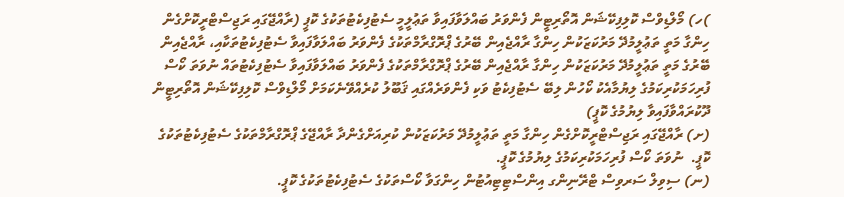)ހ) މޯލްޑިވްސް ކޮލިފިކޭޝަން އޮތޯރިޓީން ފެންވަރު ބައްލަވާފައިވާ ތަޢުލީމީ ސެޓުފިކެޓުތަކުގެ ކޮޕީ (ރާއްޖޭގައި ރަޖިސްޓްރީކޮށްގެން ހިންގާ މަތީ ތަޢުލީމުދޭ މަރުކަޒަކުން ހިންގާ ރާއްޖެއިން ބޭރުގެ ޕްރޮގްރާމްތަކުގެ ފެންވަރު ބައްލަވާފައިވާ ސެޓުފިކެޓުތަކާއި، ރާއްޖެއިން ބޭރުގެ މަތީ ތަޢުލީމުދޭ މަރުކަޒަކުން ހިންގާ ރާއްޖެއިން ބޭރުގެ ޕްރޮގްރާމްތަކުގެ ފެންވަރު ބައްލަވާފައިވާ ސެޓުފިކެޓުތައް ނުވަތަ ކޯސް ފުރިހަމަކުރިކަމުގެ ލިޔުމާއެކު ކޯހުން ލިބޭ ސެޓުފިކެޓު ވަކި ފެންވަރެއްގައި ޤަބޫލު ކުރެއްވޭނެކަމަށް މޯލްޑިވްސް ކޮލިފިކޭޝަން އޮތޯރިޓީން ދޫކުރައްވާފައިވާ ލިޔުމުގެ ކޮޕީ)
(ށ) ރާއްޖޭގައި ރަޖިސްޓްރީކޮށްގެން ހިންގާ މަތީ ތަޢުލީމުދޭ މަރުކަޒަކުން ކުރިއަށްގެންދާ ރާއްޖޭގެ ޕްރޮގްރާމްތަކުގެ ސެޓުފިކެޓުތަކުގެ ކޮޕީ.  ނުވަތަ ކޯސް ފުރިހަމަކުރިކަމުގެ ލިޔުމުގެ ކޮޕީ.
(ނ) ސިވިލް ސަރވިސް ޓްރޭނިންގ އިންސްޓިޓިއުޓުން ހިންގަވާ ކޯސްތަކުގެ ސެޓުފިކެޓުތަކުގެ ކޮޕީ.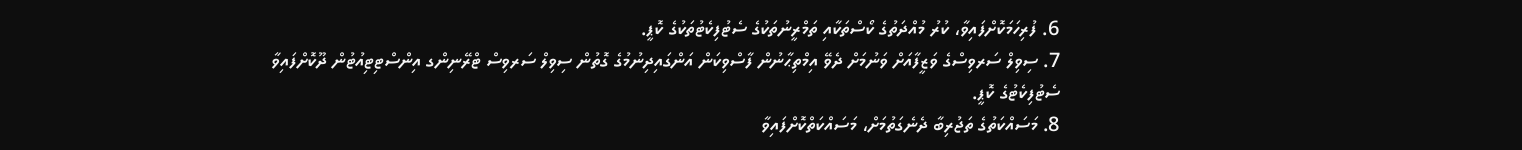6. ފުރިހަމަކޮށްފައިވާ، ކުރު މުއްދަތުގެ ކޯސްތަކާއި ތަމްރީނުތަކުގެ ސެޓުފިކެޓުތަކުގެ ކޮޕީ.
7. ސިވިލް ސަރވިސްގެ ވަޒީފާއަށް ވަނުމަށް ދެވޭ އިމްތިޙާނުން ފާސްވިކަން އަންގައިދިނުމުގެ ގޮތުން ސިވިލް ސަރވިސް ޓްރޭނިންގ އިންސްޓިޓިއުޓުން ދޫކޮށްފައިވާ ސެޓުފިކެޓުގެ ކޮޕީ.
8. މަސައްކަތުގެ ތަޖުރިބާ ދެނެގަތުމަށް، މަސައްކަތްކޮށްފައިވާ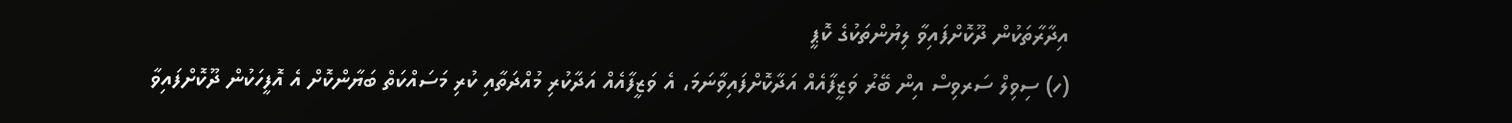އިދާރާތަކުން ދޫކޮށްފައިވާ ލިޔުންތަކުގެ ކޮޕީ
(ހ) ސިވިލް ސަރވިސް އިން ބޭރު ވަޒީފާއެއް އަދާކޮށްފައިވާނަމަ، އެ ވަޒީފާއެއް އަދާކުރި މުއްދަތާއި ކުރި މަސައްކަތް ބަޔާންކޮށް އެ އޮފީހަކުން ދޫކޮށްފައިވާ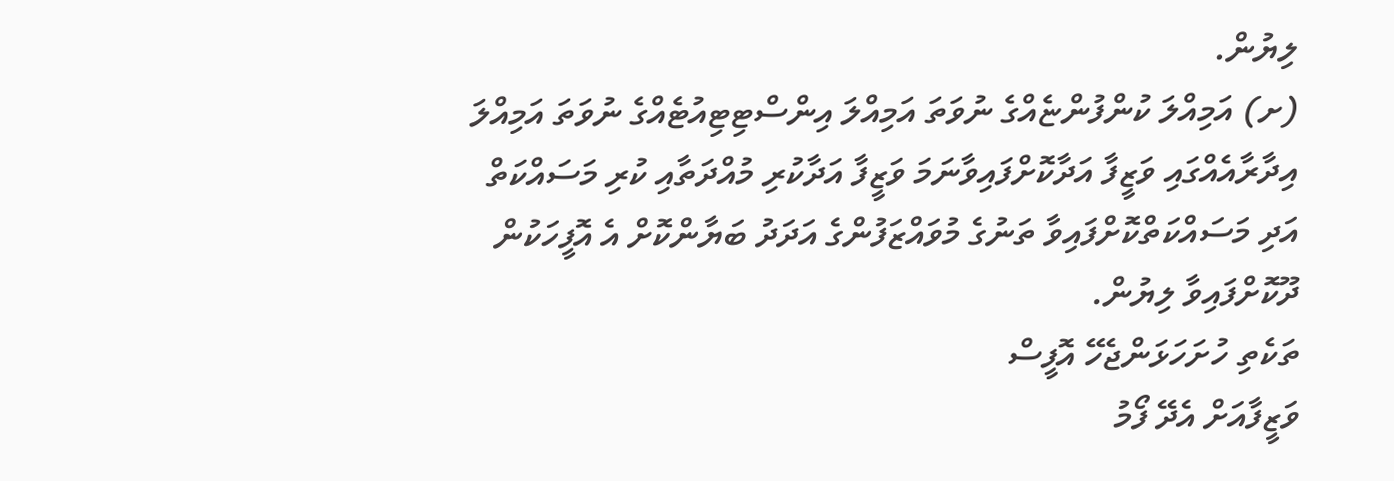ލިޔުން.
(ށ) އަމިއްލަ ކުންފުންޏެއްގެ ނުވަތަ އަމިއްލަ އިންސްޓިޓިއުޓެއްގެ ނުވަތަ އަމިއްލަ އިދާރާއެއްގައި ވަޒީފާ އަދާކޮށްފައިވާނަމަ ވަޒީފާ އަދާކުރި މުއްދަތާއި ކުރި މަސައްކަތް އަދި މަސައްކަތްކޮށްފައިވާ ތަނުގެ މުވައްޒަފުންގެ އަދަދު ބަޔާންކޮށް އެ އޮފީހަކުން ދޫކޮށްފައިވާ ލިޔުން.
ތަކެތި ހުށަހަޅަންޖެހޭ އޮފީސް
ވަޒީފާއަށް އެދޭ ފޯމު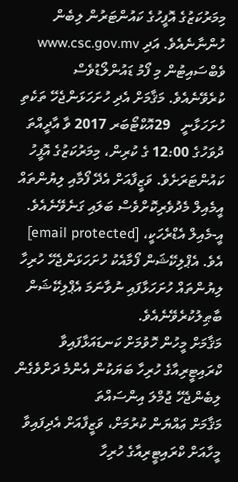މިމަރުކަޒުގެ އޮފީހުގެ ކައުންޓަރުން ލިބެން ހުންނާނެއެވެ. އަދި www.csc.gov.mv  ވެބްސައިޓުން މި ފޯމު ޑައުންލޯޑުވެސް ކުރެވޭނެއެވެ. މަޤާމަށް އެދި ހުށަހަޅަންޖެހޭ ތަކެތި ހުށަހަޅާނީ   29އޮކްޓޯބަރ 2017 ވާ އާދީއްތަ ދުވަހުގެ 12:00 ގެ ކުރިން، މިމަރުކަޒުގެ އޮފީހު ކައުންޓަރަށެވެ. ވަޒީފާއަށް އެދޭ ފޯމާއި ލިޔުންތައް އީމެއިލް މެދުވެރިކޮށްވެސް ބަލައި ގަނެވޭނެއެވެ. އީ-މެއިލް އެޑްރެހަކީ، [email protected]  އެވެ. އެޕްލިކޭޝަން ފޯމާއެކު ހުށަހަޅަންޖެހޭ ހުރިހާ ލިޔުންތައް ހުށަހަޅާފައި ނުވާނަމަ އެޕްލިކޭޝަން ބާޠިލުކުރެވޭނެއެވެ.
މަޤާމަށް މީހުން ހޮވުމަށް ކަނޑައަޅާފައިވާ ކްރައިޓީރިއާގެ ހުރިހާ ބަޔަކުން އެންމެ ދަށްވެގެން ލިބެންޖެހޭ ޖުމްލަ އިންސައްތަ
މަޤާމަށް ޢައްޔަން ކުރުމަށް، ވަޒީފާއަށް އެދިފައިވާ މީހާއަށް ކްރައިޓީރިއާގެ ހުރިހާ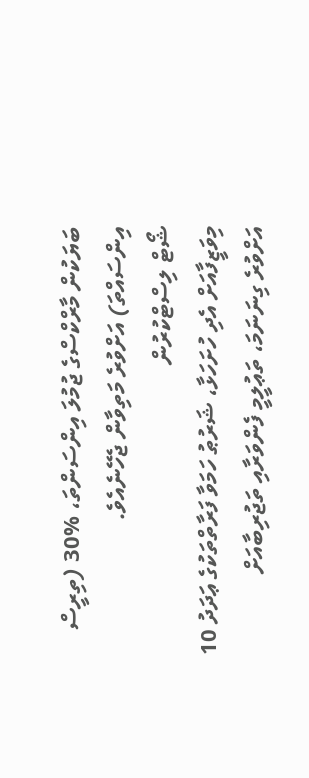ބަޔަކުން މާރްކްސްގެ ޖުމުލަ އިންސަންތަ، %30 (ތިރީސް އިންސައްތަ) އަށްވުރެ މަތިވާން ޖެހޭނެއެވެ.
ޝޯޓް ލިސްޓްކުރުން
މިވަޒީފާއަށް އެދި ހުށަހަޅާ، ޝަރުޠު ހަމަވާ ފަރާތްތަކުގެ ޢަދަދު 10 އަށްވުރެ ގިނަނަމަ، ތަޢުލީމީ ފެންވަރާއި ތަޖުރިބާއަށް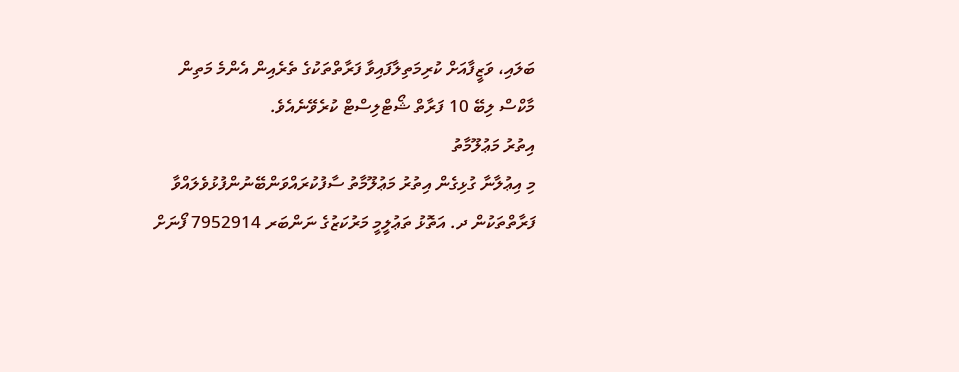ބަލައި، ވަޒީފާއަށް ކުރިމަތިލާފައިވާ ފަރާތްތަކުގެ ތެރެއިން އެންމެ މަތިން މާކްސް ލިބޭ 10 ފަރާތް ޝޯޓްލިސްޓް ކުރެވޭނެއެވެ.
އިތުރު މަޢުލޫމާތު
މި އިޢުލާނާ ގުޅިގެން އިތުރު މަޢުލޫމާތު ސާފުކުރައްވަންބޭނުންފުޅުވެލައްވާ ފަރާތްތަކުން ދ. އަތޮޅު ތަޢުލީމީ މަރުކަޒުގެ ނަންބަރ 7952914 ފޯނަށް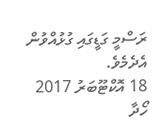ރަސްމީ ގަޑީގައި ގުޅުއްވުން އެދެމެވެ.
18 އޮކްޓޫބަރު 2017
ހޯދާ